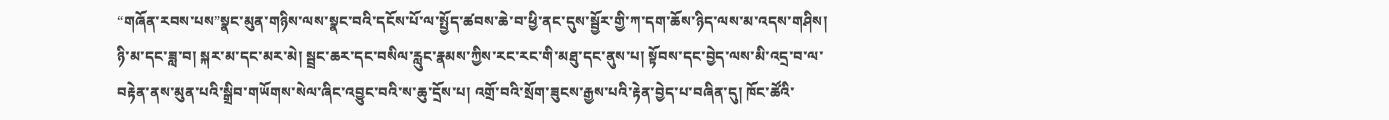“གཞོན་རབས་པས”སྣང་མུན་གཉིས་ལས་སྣང་བའི་དངོས་པོ་ལ་སྤྱོད་ཚབས་ཆེ་བ་ཕྱི་ནང་དུས་སྦྱོར་གྱི་ཀ་དག་ཆོས་ཉིད་ལས་མ་འདས་གཤིས། ཉི་མ་དང་ཟླ་བ། སྐར་མ་དང་མར་མེ། སྦྲང་ཆར་དང་བསིལ་རླུང་རྣམས་ཀྱིས་རང་རང་གི་མཐུ་དང་ནུས་པ། སྟོབས་དང་བྱེད་ལས་མི་འདྲ་བ་ལ་བརྟེན་ནས་མུན་པའི་སྒྲིབ་གཡོགས་སེལ་ཞིང་འབྱུང་བའི་ས་ཆུ་དྲོས་པ། འགྲོ་བའི་སྲོག་ཟུངས་རྒྱས་པའི་རྟེན་བྱེད་པ་བཞིན་དུ། ཁོང་ཚོའི་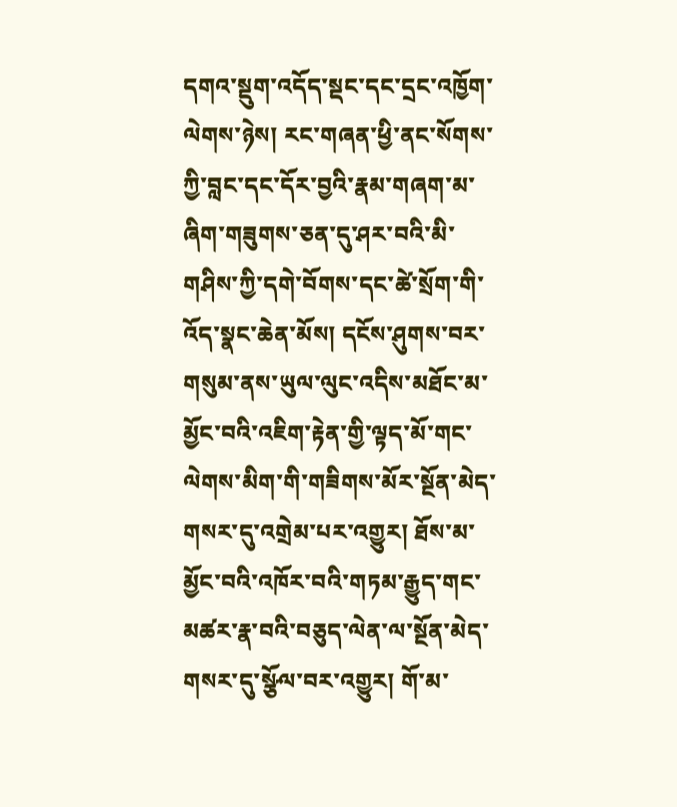དགའ་སྡུག་འདོད་སྡང་དང་དྲང་འཁྱོག་ལེགས་ཉེས། རང་གཞན་ཕྱི་ནང་སོགས་ཀྱི་བླང་དང་དོར་བྱའི་རྣམ་གཞག་མ་ཞིག་གཟུགས་ཅན་དུ་ཤར་བའི་མི་གཤིས་ཀྱི་དགེ་བོགས་དང་ཚེ་སྲོག་གི་འོད་སྣང་ཆེན་མོས། དངོས་ཤུགས་བར་གསུམ་ནས་ཡུལ་ལུང་འདིས་མཐོང་མ་མྱོང་བའི་འཇིག་རྟེན་གྱི་ལྟད་མོ་གང་ལེགས་མིག་གི་གཟིགས་མོར་སྔོན་མེད་གསར་དུ་འགྲེམ་པར་འགྱུར། ཐོས་མ་མྱོང་བའི་འཁོར་བའི་གཏམ་རྒྱུད་གང་མཚར་རྣ་བའི་བཅུད་ལེན་ལ་སྔོན་མེད་གསར་དུ་སྩོལ་བར་འགྱུར། གོ་མ་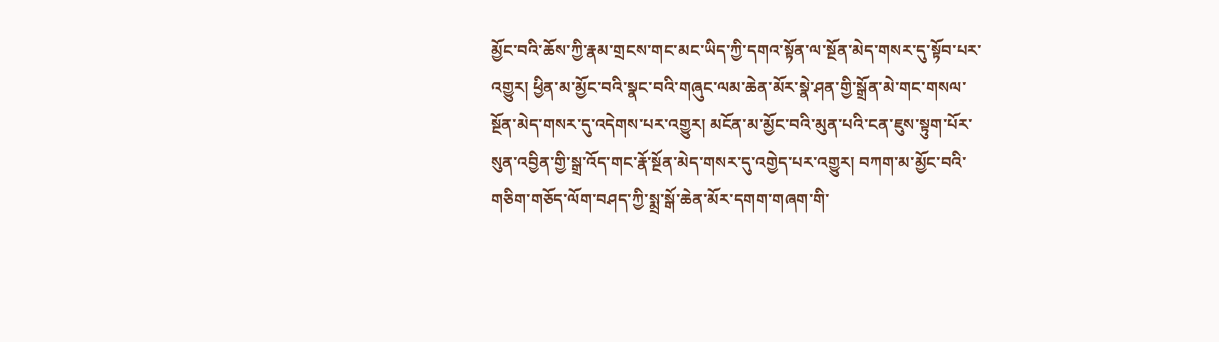མྱོང་བའི་ཆོས་ཀྱི་རྣམ་གྲངས་གང་མང་ཡིད་ཀྱི་དགའ་སྟོན་ལ་སྔོན་མེད་གསར་དུ་སྟོབ་པར་འགྱུར། ཕྱིན་མ་མྱོང་བའི་སྣང་བའི་གཞུང་ལམ་ཆེན་མོར་སྣེ་ཤན་གྱི་སྒྲོན་མེ་གང་གསལ་སྔོན་མེད་གསར་དུ་འདེགས་པར་འགྱུར། མངོན་མ་མྱོང་བའི་མུན་པའི་ངན་ཇུས་སྟུག་པོར་སུན་འབྱིན་གྱི་སྒྲ་འོད་གང་རྣོ་སྔོན་མེད་གསར་དུ་འགྱེད་པར་འགྱུར། བཀག་མ་མྱོང་བའི་གཅིག་གཅོད་ལོག་བཤད་ཀྱི་སྨྲ་སྒོ་ཆེན་མོར་དགག་གཞག་གི་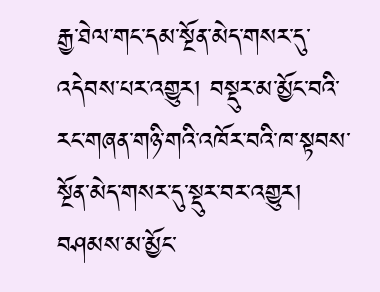རྒྱ་ཐེལ་གང་དམ་སྔོན་མེད་གསར་དུ་འདེབས་པར་འགྱུར། བསྡུར་མ་མྱོང་བའི་རང་གཞན་གཉི་གའི་འཁོར་བའི་ཁ་སྟབས་སྔོན་མེད་གསར་དུ་སྡུར་བར་འགྱུར། བཤམས་མ་མྱོང་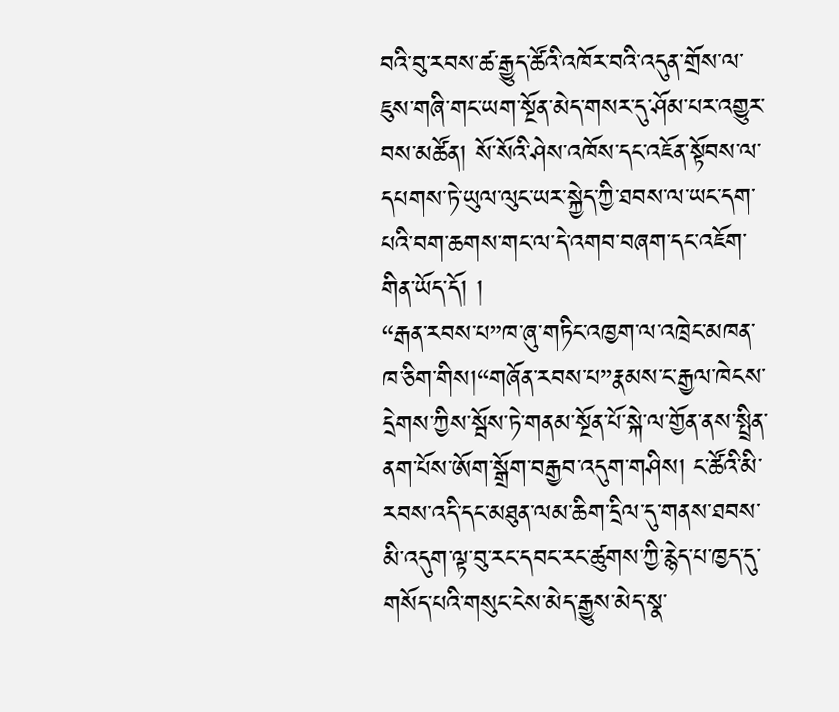བའི་བུ་རབས་ཚ་རྒྱུད་ཚོའི་འཁོར་བའི་འདུན་གྲོས་ལ་ཇུས་གཞི་གང་ཡག་སྔོན་མེད་གསར་དུ་ཤོམ་པར་འགྱུར་བས་མཚོན། སོ་སོའི་ཤེས་འཁོས་དང་འཇོན་སྟོབས་ལ་དཔགས་ཏེ་ཡུལ་ལུང་ཡར་སྐྱེད་ཀྱི་ཐབས་ལ་ཡང་དག་པའི་བག་ཆགས་གང་ལ་དེ་འགབ་བཞག་དང་འཇོག་གིན་ཡོད་དོ། །
“རྒན་རབས་པ”ཁ་ཞུ་གཏིང་འཁྱག་ལ་འཁྲེང་མཁན་ཁ་ཅིག་གིས།“གཞོན་རབས་པ”རྣམས་ང་རྒྱལ་ཁེངས་དྲེགས་ཀྱིས་སྦོས་ཏེ་གནམ་སྔོན་པོ་སྐེ་ལ་གྱོན་ནས་སྤྲིན་ནག་པོས་ཨོག་སྒྲོག་བརྒྱབ་འདུག་གཤིས། ང་ཚོའི་མི་རབས་འདི་དང་མཐུན་ལམ་ཆིག་དྲིལ་དུ་གནས་ཐབས་མི་འདུག་ལྟ་བུ་རང་དབང་རང་ཚུགས་ཀྱི་རྙེད་པ་ཁྱད་དུ་གསོད་པའི་གསུང་ངེས་མེད་རྒྱུས་མེད་སྣ་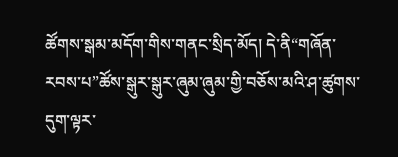ཚོགས་སྒམ་མདོག་གིས་གནང་སྲིད་མོད། དེ་ནི“གཞོན་རབས་པ”ཚོས་སྒུར་སྒུར་ཞུམ་ཞུམ་གྱི་བཅོས་མའི་ཤ་ཚུགས་དུག་ལྟར་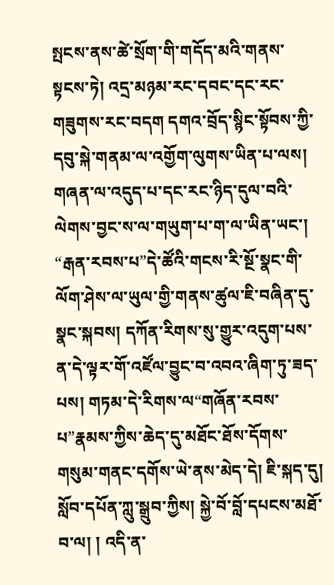སྤངས་ནས་ཚེ་སྲོག་གི་གདོད་མའི་གནས་སྟངས་ཏེ། འདྲ་མཉམ་རང་དབང་དང་རང་གཟུགས་རང་བདག དགའ་བྲོད་སྙིང་སྟོབས་ཀྱི་དབུ་སྐེ་གནམ་ལ་འགྱོག་ལུགས་ཡིན་པ་ལས། གཞན་ལ་འདུད་པ་དང་རང་ཉིད་དུལ་བའི་ལེགས་བྱང་ས་ལ་གཡུག་པ་ག་ལ་ཡིན་ཡང་། “རྒན་རབས་པ”དེ་ཚོའི་གངས་རི་སྔོ་སྣང་གི་ལོག་ཤེས་ལ་ཡུལ་གྱི་གནས་ཚུལ་ཇི་བཞིན་དུ་སྣང་སྐབས། དཀོན་རིགས་སུ་གྱུར་འདུག་པས་ན་དེ་ལྟར་གོ་འཛོལ་བྱུང་བ་འབའ་ཞིག་ཏུ་ཟད་པས། གཏམ་དེ་རིགས་ལ“གཞོན་རབས་པ”རྣམས་ཀྱིས་ཆེད་དུ་མཐོང་ཐོས་དོགས་གསུམ་གནང་དགོས་ཡེ་ནས་མེད་དེ། ཇི་སྐད་དུ། སློབ་དཔོན་ཀླུ་སྒྲུབ་ཀྱིས། སྐྱེ་བོ་བློ་དཔངས་མཐོ་བ་ལ། ། འདི་ན་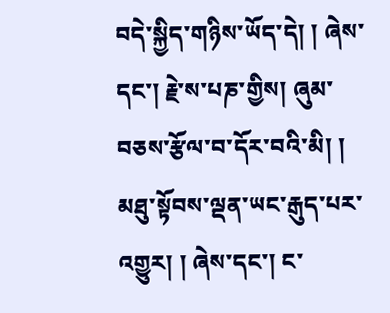བདེ་སྐྱིད་གཉིས་ཡོད་དེ། ། ཞེས་དང་། རྗེ་ས་པཎ་གྱིས། ཞུམ་བཅས་རྩོལ་བ་དོར་བའི་མི། ། མཐུ་སྟོབས་ལྡན་ཡང་རྒུད་པར་འགྱུར། ། ཞེས་དང་། ང་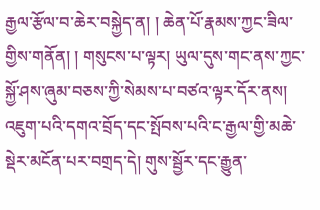རྒྱལ་རྩོལ་བ་ཆེར་བསྐྱེད་ན། ། ཆེན་པོ་རྣམས་ཀྱང་ཟིལ་གྱིས་གནོན། ། གསུངས་པ་ལྟར། ཡུལ་དུས་གང་ནས་ཀྱང་སྐྱོ་ཤས་ཞུམ་བཅས་ཀྱི་སེམས་པ་བཙའ་ལྟར་དོར་ནས། འཇུག་པའི་དགའ་བྲོད་དང་སྤོབས་པའི་ང་རྒྱལ་གྱི་མཆེ་སྡེར་མངོན་པར་བགྲད་དེ། གུས་སྦྱོར་དང་རྒྱུན་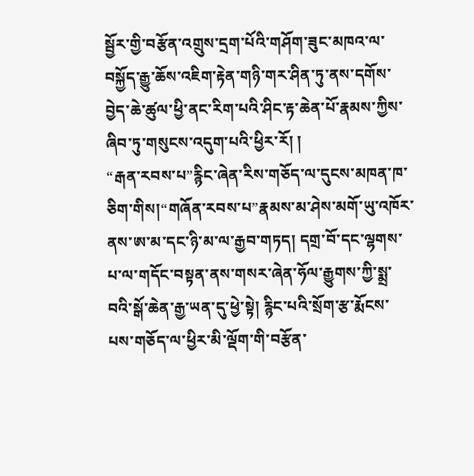སྦྱོར་གྱི་བརྩོན་འགྲུས་དྲག་པོའི་གཤོག་ཟུང་མཁའ་ལ་བསྐྱོད་རྒྱུ་ཆོས་འཇིག་རྟེན་གཉི་གར་ཤིན་ཏུ་ནས་དགོས་བྱེད་ཆེ་ཚུལ་ཕྱི་ནང་རིག་པའི་ཤིང་རྟ་ཆེན་པོ་རྣམས་ཀྱིས་ཞིབ་ཏུ་གསུངས་འདུག་པའི་ཕྱིར་རོ། །
“རྒན་རབས་པ”རྙིང་ཞེན་རིས་གཅོད་ལ་དུངས་མཁན་ཁ་ཅིག་གིས།“གཞོན་རབས་པ”རྣམས་མ་ཤེས་མགོ་ཡུ་འཁོར་ནས་ཨ་མ་དང་ཉི་མ་ལ་རྒྱབ་གཏད། དགྲ་བོ་དང་ལྷགས་པ་ལ་གདོང་བསྟན་ནས་གསར་ཞེན་ཧོལ་རྒྱུགས་ཀྱི་སྨྲ་བའི་སྒོ་ཆེན་རྒྱ་ཡན་དུ་ཕྱེ་སྟེ། རྙིང་པའི་སྲོག་རྩ་རྨོངས་པས་གཅོད་ལ་ཕྱིར་མི་ལྡོག་གི་བརྩོན་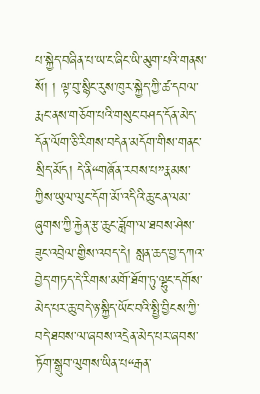པ་སྐྱེད་བཞིན་པ་ཡ་ང་ཞིང་ཡི་མུག་པའི་གནས་སོ། ། ལྟ་བུ་སྙིང་རུས་ཁུར་སྐྱེད་ཀྱི་ཚ་དབལ་རྨང་ནས་གཅོག་པའི་གསུང་བཤད་དོན་མེད་དོན་ལོག་ཅི་རིགས་བདེན་མདོག་གིས་གནང་སྲིད་མོད། དེ་ནི“གཞོན་རབས་པ”རྣམས་ཀྱིས་ཡུལ་ལུང་དོག་མོ་འདིའི་ཆུ་ངན་ལམ་ཞུགས་ཀྱི་རྐྱེན་རྩ་ཆུང་ཟློག་ལ་ཐབས་ཤེས་ཟུང་འབྲེལ་གྱིས་འབད་དེ། སླན་ཆད་བྱ་དཀའ་བྱེད་གཏད་དེ་རིགས་མགོ་ཐོག་ཏུ་ལྷུང་དགོས་མེད་པར་ཆུ་བདེ་ཉ་སྐྱིད་ཡོང་བའི་སྤྱི་བྱིངས་ཀྱི་བདེ་ཐབས་ལ་ཞབས་འདྲེན་མེད་པར་ཞབས་ཏོག་སྒྲུབ་ལུགས་ཡིན་པ“རྒན་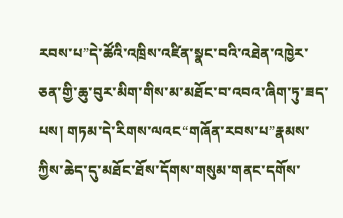རབས་པ”དེ་ཚོའི་འཁྲིས་འཛིན་སྣང་བའི་འཐེན་འཁྱེར་ཅན་གྱི་ཆུ་བུར་མིག་གིས་མ་མཐོང་བ་འབའ་ཞིག་ཏུ་ཟད་པས། གཏམ་དེ་རིགས་ལའང“གཞོན་རབས་པ”རྣམས་ཀྱིས་ཆེད་དུ་མཐོང་ཐོས་དོགས་གསུམ་གནང་དགོས་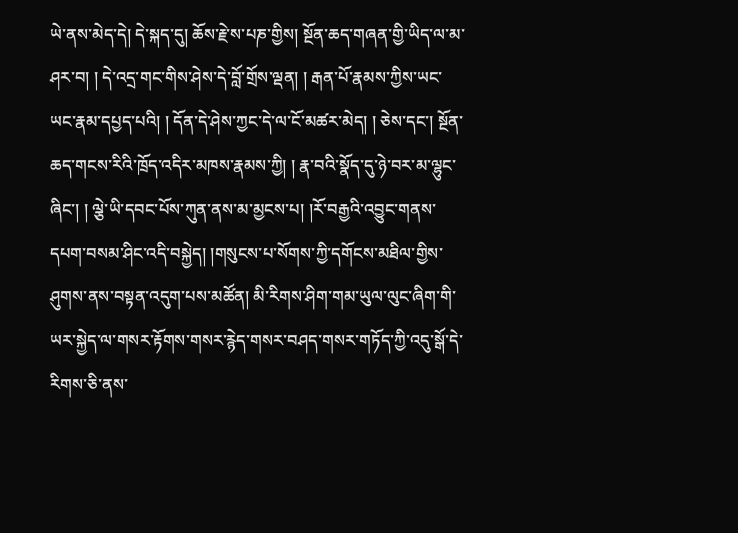ཡེ་ནས་མེད་དེ། དེ་སྐད་དུ། ཆོས་རྗེ་ས་པཎ་གྱིས། སྔོན་ཆད་གཞན་གྱི་ཡིད་ལ་མ་ཤར་བ། ། དེ་འདྲ་གང་གིས་ཤེས་དེ་བློ་གྲོས་ལྡན། ། རྒན་པོ་རྣམས་ཀྱིས་ཡང་ཡང་རྣམ་དཔྱད་པའི། ། དོན་དེ་ཤེས་ཀྱང་དེ་ལ་ངོ་མཚར་མེད། ། ཅེས་དང་། སྔོན་ཆད་གངས་རིའི་ཁྲོད་འདིར་མཁས་རྣམས་ཀྱི། ། རྣ་བའི་སྣོད་དུ་ཉེ་བར་མ་ལྷུང་ཞིང་། ། ལྕེ་ཡི་དབང་པོས་ཀུན་ནས་མ་མྱངས་པ། །རོ་བརྒྱའི་འབྱུང་གནས་དཔག་བསམ་ཤིང་འདི་བསྐྱེད། །གསུངས་པ་སོགས་ཀྱི་དགོངས་མཐིལ་གྱིས་ཤུགས་ནས་བསྟན་འདུག་པས་མཚོན། མི་རིགས་ཤིག་གམ་ཡུལ་ལུང་ཞིག་གི་ཡར་སྐྱེད་ལ་གསར་རྟོགས་གསར་རྙེད་གསར་བཤད་གསར་གཏོད་ཀྱི་འདུ་སྒོ་དེ་རིགས་ཅི་ནས་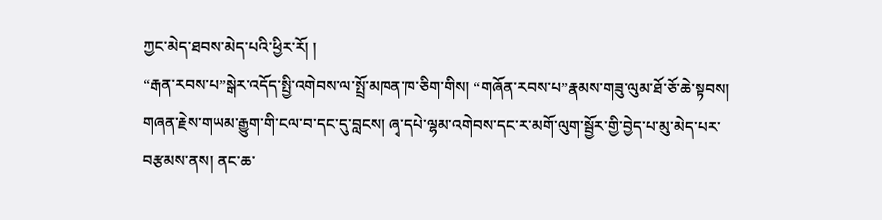ཀྱང་མེད་ཐབས་མེད་པའི་ཕྱིར་རོ། །
“རྒན་རབས་པ”སྒེར་འདོད་སྤྱི་འགེབས་ལ་སྤྲོ་མཁན་ཁ་ཅིག་གིས། “གཞོན་རབས་པ”རྣམས་གཟུ་ལུམ་ཐོ་ཅོ་ཆེ་སྟབས། གཞན་རྗེས་གཡམ་རྒྱུག་གི་ངལ་བ་དང་དུ་བླངས། ཞྭ་དཔེ་ལྷམ་འགེབས་དང་ར་མགོ་ལུག་སྦྱོར་གྱི་བྱེད་པ་མུ་མེད་པར་བརྩམས་ནས། ནང་ཆ་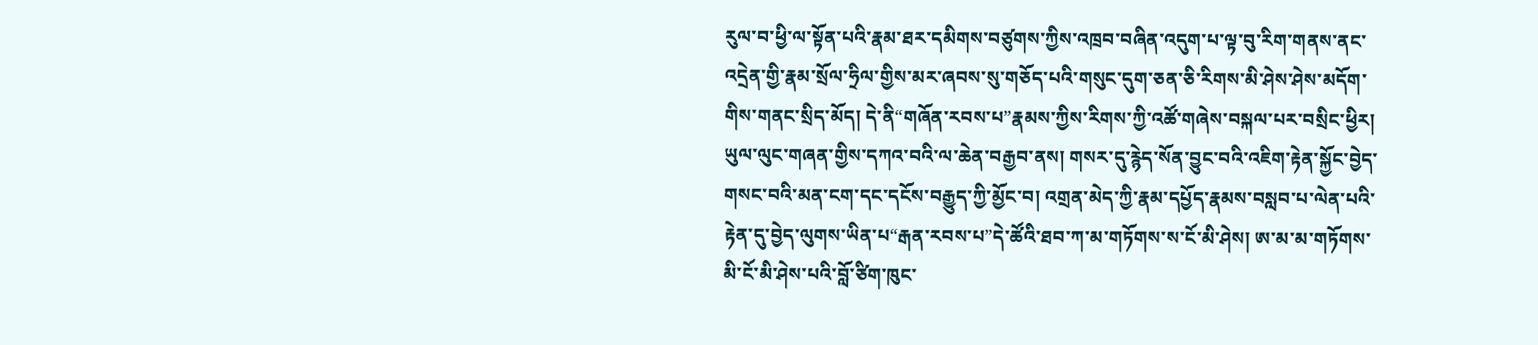རུལ་བ་ཕྱི་ལ་སྟོན་པའི་རྣམ་ཐར་དམིགས་བཙུགས་ཀྱིས་འཁྲབ་བཞིན་འདུག་པ་ལྟ་བུ་རིག་གནས་ནང་འདྲེན་གྱི་རྣམ་སྲོལ་ཧྲིལ་གྱིས་མར་ཞབས་སུ་གཅོད་པའི་གསུང་དུག་ཅན་ཅི་རིགས་མི་ཤེས་ཤེས་མདོག་གིས་གནང་སྲིད་མོད། དེ་ནི“གཞོན་རབས་པ”རྣམས་ཀྱིས་རིགས་ཀྱི་འཚོ་གཞེས་བསྐལ་པར་བསྲིང་ཕྱིར། ཡུལ་ལུང་གཞན་གྱིས་དཀའ་བའི་ལ་ཆེན་བརྒྱབ་ནས། གསར་དུ་རྙེད་སོན་བྱུང་བའི་འཇིག་རྟེན་སྐྱོང་བྱེད་གསང་བའི་མན་ངག་དང་དངོས་བརྒྱུད་ཀྱི་མྱོང་བ། འགྲན་མེད་ཀྱི་རྣམ་དཔྱོད་རྣམས་བསླབ་པ་ལེན་པའི་རྟེན་དུ་བྱེད་ལུགས་ཡིན་པ“རྒན་རབས་པ”དེ་ཚོའི་ཐབ་ཀ་མ་གཏོགས་ས་ངོ་མི་ཤེས། ཨ་མ་མ་གཏོགས་མི་ངོ་མི་ཤེས་པའི་བློ་ཙིག་ཁུང་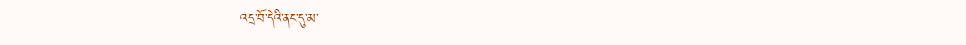འདྲ་བོ་དེའི་ནང་དུ་མ་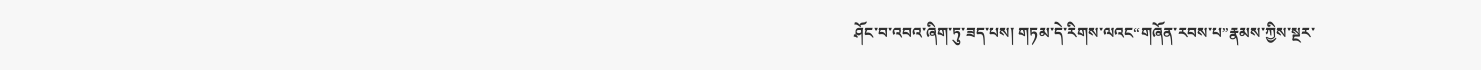ཤོང་བ་འབའ་ཞིག་ཏུ་ཟད་པས། གཏམ་དེ་རིགས་ལའང“གཞོན་རབས་པ”རྣམས་ཀྱིས་སྔར་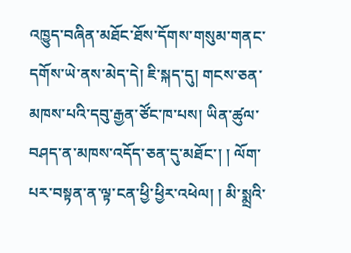འཁྱུད་བཞིན་མཐོང་ཐོས་དོགས་གསུམ་གནང་དགོས་ཡེ་ནས་མེད་དེ། ཇི་སྐད་དུ། གངས་ཅན་མཁས་པའི་དབུ་རྒྱན་ཙོང་ཁ་པས། ཡིན་ཚུལ་བཤད་ན་མཁས་འདོད་ཅན་དུ་མཐོང་། ། ལོག་པར་བསྟན་ན་ལྟ་ངན་ཕྱི་ཕྱིར་འཕེལ། ། མི་སྨྲའི་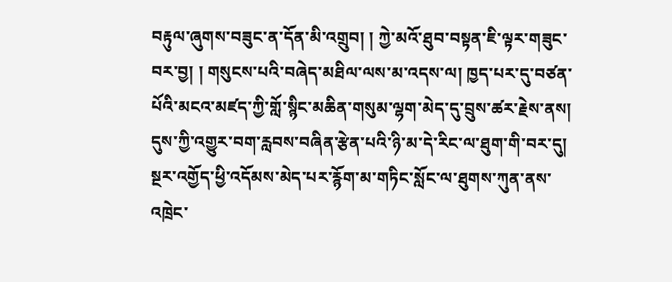བརྟུལ་ཞུགས་བཟུང་ན་དོན་མི་འགྲུབ། ། ཀྱེ་མའོ་ཐུབ་བསྟན་ཇི་ལྟར་གཟུང་བར་བྱ། ། གསུངས་པའི་བཞེད་མཐིལ་ལས་མ་འདས་ལ། ཁྱད་པར་དུ་བཙན་པོའི་མངའ་མཛད་ཀྱི་གློ་སྙིང་མཆིན་གསུམ་ལྷག་མེད་དུ་བྲུས་ཚར་རྗེས་ནས། དུས་ཀྱི་འགྱུར་བག་རླབས་བཞིན་རྩེན་པའི་ཉི་མ་དེ་རིང་ལ་ཐུག་གི་བར་དུ། སྔར་འགྱོད་ཕྱི་འདོམས་མེད་པར་རྙོག་མ་གཏིང་སློང་ལ་ཐུགས་ཀུན་ནས་འཁྲེང་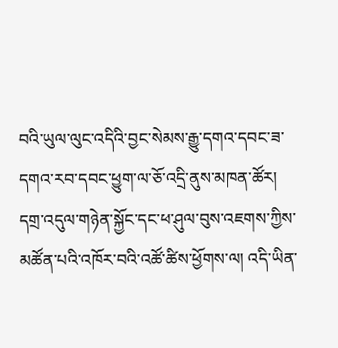བའི་ཡུལ་ལུང་འདིའི་བྱང་སེམས་རྒྱུ་དགའ་དབང་ཟ་དགའ་རབ་དབང་ཕྱུག་ལ་ཅོ་འདྲི་ནུས་མཁན་ཚོར། དགྲ་འདུལ་གཉེན་སྐྱོང་དང་ཕ་ཤུལ་བུས་འཇགས་ཀྱིས་མཚོན་པའི་འཁོར་བའི་འཚོ་ཚིས་ཕྱོགས་ལ། འདི་ཡིན་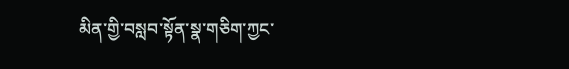མིན་གྱི་བསླབ་སྟོན་སྣ་གཅིག་ཀྱང་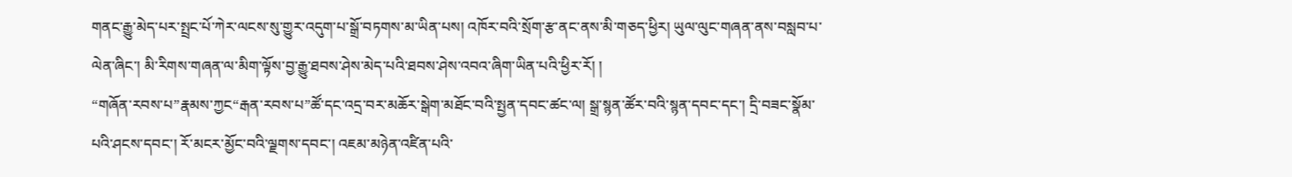གནང་རྒྱུ་མེད་པར་སྤྲང་པོ་ཀེར་ལངས་སུ་གྱུར་འདུག་པ་སྒྲོ་བཏགས་མ་ཡིན་པས། འཁོར་བའི་སྲོག་རྩ་ནང་ནས་མི་གཅད་ཕྱིར། ཡུལ་ལུང་གཞན་ནས་བསླབ་པ་ལེན་ཞིང་། མི་རིགས་གཞན་ལ་མིག་ལྟོས་བྱ་རྒྱུ་ཐབས་ཤེས་མེད་པའི་ཐབས་ཤེས་འབའ་ཞིག་ཡིན་པའི་ཕྱིར་རོ། །
“གཞོན་རབས་པ”རྣམས་ཀྱང“རྒན་རབས་པ”ཚོ་དང་འདྲ་བར་མཆོར་སྒེག་མཐོང་བའི་སྤྱན་དབང་ཚང་ལ། སྒྲ་སྙན་ཚོར་བའི་སྙན་དབང་དང་། དྲི་བཟང་སྣོམ་པའི་ཤངས་དབང་། རོ་མངར་མྱོང་བའི་ལྗགས་དབང་། འཇམ་མཉེན་འཛིན་པའི་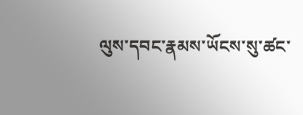ལུས་དབང་རྣམས་ཡོངས་སུ་ཚང་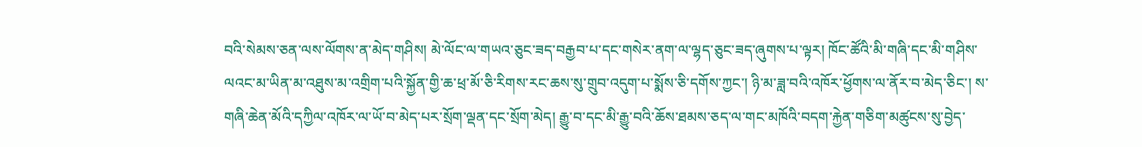བའི་སེམས་ཅན་ལས་ལོགས་ན་མེད་གཤིས། མེ་ལོང་ལ་གཡའ་ཅུང་ཟད་བརྒྱབ་པ་དང་གསེར་ནག་ལ་ལྷད་ཅུང་ཟད་ཞུགས་པ་ལྟར། ཁོང་ཚོའི་མི་གཞི་དང་མི་གཤིས་ལའང་མ་ཡིན་མ་འཐུས་མ་འགྲིག་པའི་སྐྱོན་གྱི་ཆ་ཕྲ་མོ་ཅི་རིགས་རང་ཆས་སུ་གྲུབ་འདུག་པ་སྨོས་ཅི་དགོས་ཀྱང་། ཉི་མ་ཟླ་བའི་འཁོར་ཕྱོགས་ལ་ནོར་བ་མེད་ཅིང་། ས་གཞི་ཆེན་མོའི་དཀྱིལ་འཁོར་ལ་ཡོ་བ་མེད་པར་སྲོག་ལྡན་དང་སྲོག་མེད། རྒྱུ་བ་དང་མི་རྒྱུ་བའི་ཆོས་ཐམས་ཅད་ལ་གང་མཁོའི་བདག་རྐྱེན་གཅིག་མཚུངས་སུ་བྱེད་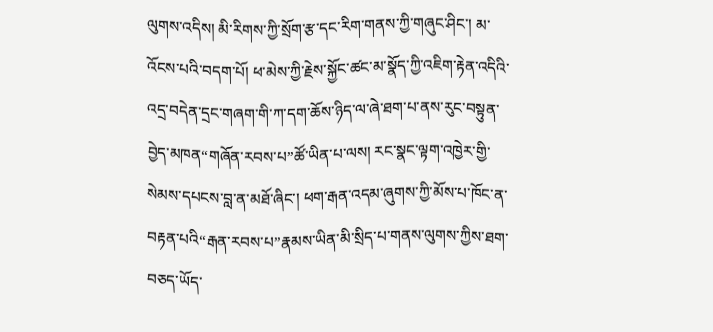ལུགས་འདིས། མི་རིགས་ཀྱི་སྲོག་རྩ་དང་རིག་གནས་ཀྱི་གཞུང་ཤིང་། མ་འོངས་པའི་བདག་པོ། ཕ་མེས་ཀྱི་རྗེས་སྐྱོང་ཚང་མ་སྣོད་ཀྱི་འཇིག་རྟེན་འདིའི་འདྲ་བདེན་དྲང་གཞག་གི་ཀ་དག་ཆོས་ཉིད་ལ་ཞེ་ཐག་པ་ནས་རུང་བསྟུན་བྱེད་མཁན“གཞོན་རབས་པ”ཚོ་ཡིན་པ་ལས། རང་སྣང་ལྟག་འཁྱེར་གྱི་སེམས་དཔངས་བླ་ན་མཐོ་ཞིང་། ཕག་རྒན་འདམ་ཞུགས་ཀྱི་མོས་པ་ཁོང་ན་བརྟན་པའི“རྒན་རབས་པ”རྣམས་ཡིན་མི་སྲིད་པ་གནས་ལུགས་ཀྱིས་ཐག་བཅད་ཡོད་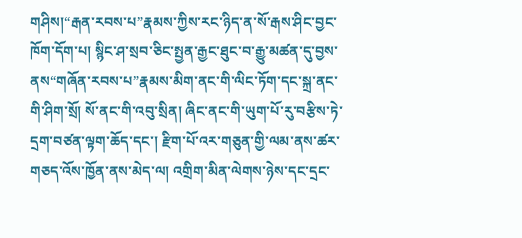གཤིས།“རྒན་རབས་པ”རྣམས་ཀྱིས་རང་ཉིད་ན་སོ་རྒས་ཤིང་བྱང་ཁོག་དོག་པ། སྙིང་ཤ་སྲབ་ཅིང་སྤྱན་རྒྱང་ཐུང་བ་རྒྱུ་མཚན་དུ་བྱས་ནས“གཞོན་རབས་པ”རྣམས་མིག་ནང་གི་ལིང་ཏོག་དང་སྐྲ་ནང་གི་ཤིག་སྲོ། སོ་ནང་གི་འབུ་སྲིན། ཞིང་ནང་གི་ཡུག་པོ་རུ་བརྩིས་ཏེ་དྲག་བཙན་ལྟག་ཆོད་དང་། རྫིག་པོ་འར་གཅུན་གྱི་ལམ་ནས་ཚར་གཅད་འོས་ཁྱོན་ནས་མེད་ལ། འགྲིག་མིན་ལེགས་ཉེས་དང་དྲང་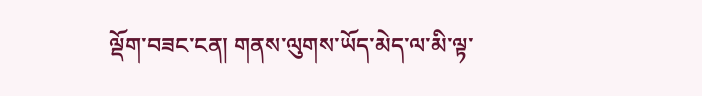ལྡོག་བཟང་ངན། གནས་ལུགས་ཡོད་མེད་ལ་མི་ལྟ་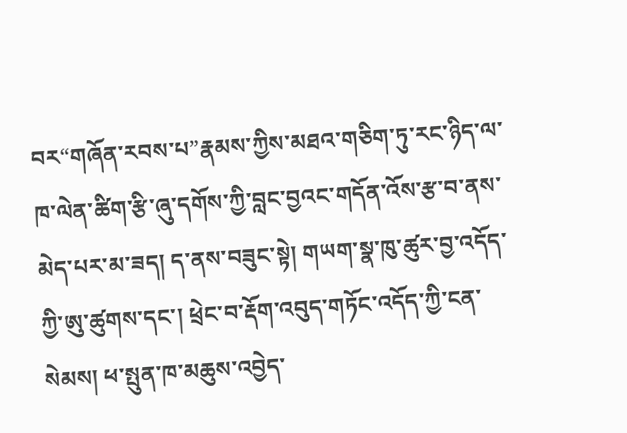བར“གཞོན་རབས་པ”རྣམས་ཀྱིས་མཐའ་གཅིག་ཏུ་རང་ཉིད་ལ་ཁ་ལེན་ཚིག་རྩི་ཞུ་དགོས་ཀྱི་བླང་བྱའང་གདོན་འོས་རྩ་བ་ནས་མེད་པར་མ་ཟད། ད་ནས་བཟུང་སྟེ། གཡག་སྣ་ཁུ་ཚུར་བྱ་འདོད་ཀྱི་ཨུ་ཚུགས་དང་། ཕྲེང་བ་རྡོག་འབུད་གཏོང་འདོད་ཀྱི་ངན་སེམས། ཕ་སྤུན་ཁ་མཆུས་འབྱེད་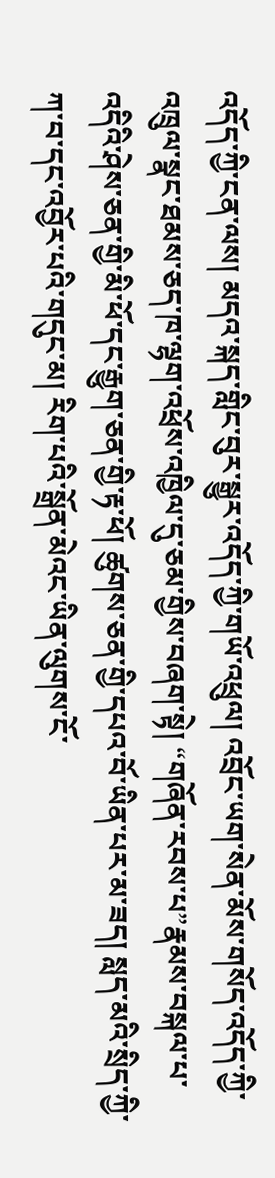འདོད་ཀྱི་ངན་ལས། མདའ་སྐད་གླིང་བུར་སྒྱུར་འདོད་ཀྱི་གཡོ་འཕྲུལ། འབྲོང་ཡག་སེན་མོས་གསོད་འདོད་ཀྱི་འཁྲུལ་སྣང་ཐམས་ཅད་ཁ་ལྷག་འཕྲོས་འཁྱིལ་དུ་ཅམ་གྱིས་བཞག་སྟེ། “གཞོན་རབས་པ”རྣམས་བསྐལ་པ་འདིའི་ཤེས་ཅན་གྱི་མི་ཕོ་དང་རྒྱུག་ཅན་གྱི་རྟ་ཕོ། ཚུགས་ཅན་གྱི་དཔའ་བོ་ཡིན་པར་མ་ཟད། སླད་མའི་སྲིད་ཀྱི་ཀ་བ་དང་འབྱོར་པའི་གདུང་མ། རིག་པའི་སྒྲོན་མེའང་ཡིན་ལུགས་ངོ་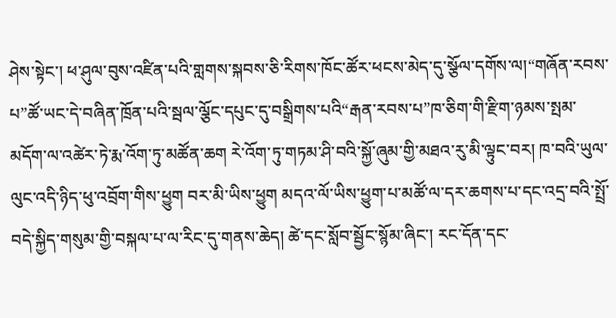ཤེས་སྟེང་། ཕ་ཤུལ་བུས་འཛིན་པའི་གླགས་སྐབས་ཅི་རིགས་ཁོང་ཚོར་ཕངས་མེད་དུ་སྩོལ་དགོས་ལ།“གཞོན་རབས་པ”ཚོ་ཡང་དེ་བཞིན་ཁྲོན་པའི་སྦལ་ལྕོང་དཔུང་དུ་བསྒྲིགས་པའི“རྒན་རབས་པ”ཁ་ཅིག་གི་རྫིག་ཉམས་སྤམ་མདོག་ལ་འཚེར་ཏེ་རྨ་འོག་ཏུ་མཚོན་ཆག རེ་འོག་ཏུ་གཏམ་ཤི་བའི་སྐྱོ་ཞུམ་གྱི་མཐའ་རུ་མི་ལྟུང་བར། ཁ་བའི་ཡུལ་ལུང་འདི་ཉིད་ཕུ་འབྲོག་གིས་ཕྱུག བར་མི་ཡིས་ཕྱུག མདའ་ལོ་ཡིས་ཕྱུག་པ་མཚོ་ལ་དར་ཆགས་པ་དང་འདྲ་བའི་སྤྲོ་བདེ་སྐྱིད་གསུམ་གྱི་བསྐལ་པ་ལ་རིང་དུ་གནས་ཆེད། ཚེ་དང་སློབ་སྦྱོང་སྙོམ་ཞིང་། རང་དོན་དང་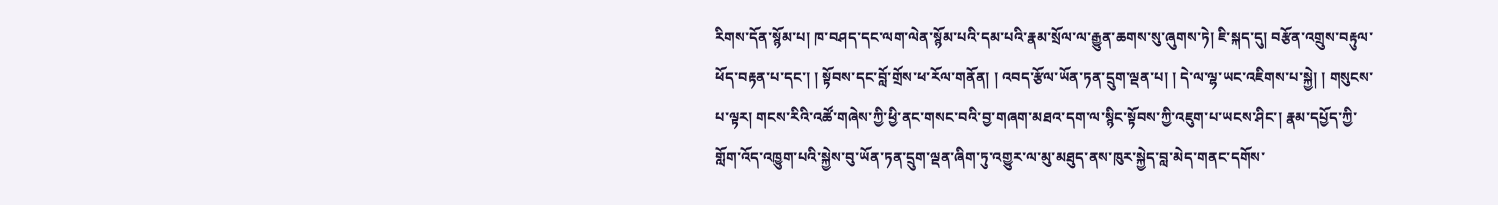རིགས་དོན་སྙོམ་པ། ཁ་བཤད་དང་ལག་ལེན་སྙོམ་པའི་དམ་པའི་རྣམ་སྲོལ་ལ་རྒྱུན་ཆགས་སུ་ཞུགས་ཏེ། ཇི་སྐད་དུ། བརྩོན་འགྲུས་བརྟུལ་ཕོད་བརྟན་པ་དང་། ། སྟོབས་དང་བློ་གྲོས་ཕ་རོལ་གནོན། ། འབད་རྩོལ་ཡོན་ཏན་དྲུག་ལྡན་པ། ། དེ་ལ་ལྷ་ཡང་འཇིགས་པ་སྐྱེ། ། གསུངས་པ་ལྟར། གངས་རིའི་འཚོ་གཞེས་ཀྱི་ཕྱི་ནང་གསང་བའི་བྱ་གཞག་མཐའ་དག་ལ་སྙིང་སྟོབས་ཀྱི་འཇུག་པ་ཡངས་ཤིང་། རྣམ་དཔྱོད་ཀྱི་གློག་འོད་འཁྱུག་པའི་སྐྱེས་བུ་ཡོན་ཏན་དྲུག་ལྡན་ཞིག་ཏུ་འགྱུར་ལ་མུ་མཐུད་ནས་ཁུར་སྐྱེད་བླ་མེད་གནང་དགོས་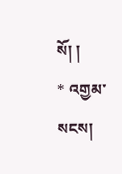སོ། །
* འགྱམ་སངས།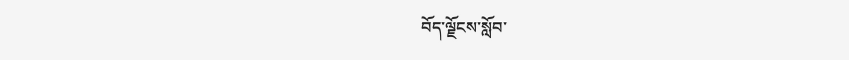བོད་ལྗོངས་སློབ་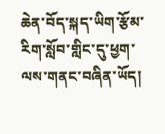ཆེན་བོད་སྐད་ཡིག་རྩོམ་རིག་སློབ་གླིང་དུ་ཕྱག་ལས་གནང་བཞིན་ཡོད།